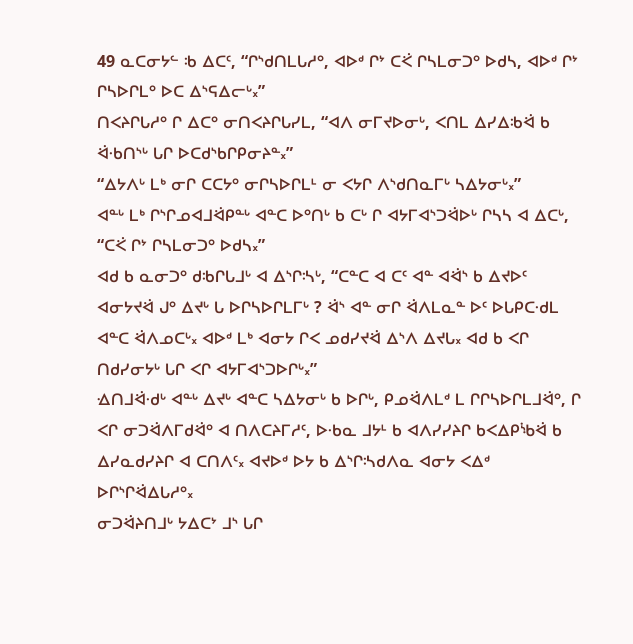49 ᓇᑕᓂᔭᓪ ᒂ ᐃᑕᑦ, “ᒋᔅᑯᑎᒪᒐᓱᐤ, ᐊᐅᒄ ᒋᔾ ᑕᑈ ᒋᓴᒪᓂᑐᐤ ᐅᑯᓴ, ᐊᐅᒄ ᒋᔾ ᒋᓴᐅᒋᒪᐤ ᐅᑕ ᐃᔅᕋᐃᓕᒡ᙮”
ᑎᐸᔨᒋᒐᓱᐤ ᒋ ᐃᑕᐤ ᓂᑎᐸᔨᒋᒐᓯᒪ, “ᐊᐱ ᓂᒥᔪᐅᓂᒡ, ᐸᑎᒪ ᐃᓯᐃᒂᐛ ᑲ ᐛᐧᑲᑎᔅᒡ ᒐᒋ ᐅᑕᑯᔅᑲᒋᑭᓂᔨᓐ᙮”
“ᐃᔭᐱᒡ ᒪᒃ ᓂᒋ ᑕᑕᔭᐤ ᓂᒋᓴᐅᒋᒪᒻ ᓂ ᐸᔭᒋ ᐱᔅᑯᑎᓇᒥᒡ ᓴᐃᔭᓂᒡ᙮”
ᐊᓐᒡ ᒪᒃ ᒋᔅᒋᓄᐊᒧᐛᑭᓐᒡ ᐊᓐᑕ ᐅᐤᑎᒡ ᑲ ᑕᒡ ᒋ ᐊᔭᒥᐊᔅᑐᐛᐅᒡ ᒋᓴᓴ ᐊ ᐃᑕᒡ, “ᑕᑈ ᒋᔾ ᒋᓴᒪᓂᑐᐤ ᐅᑯᓴ᙮”
ᐊᑯ ᑲ ᓇᓂᑐᐤ ᑯᒂᒋᒐᒧᒡ ᐊ ᐃᔅᒋᔄᒡ, “ᑕᓐᑕ ᐊ ᑕᑦ ᐊᓐ ᐊᐛᔅ ᑲ ᐃᔪᐅᑦ ᐊᓂᔭᔪᐛ ᒍᐤ ᐃᔪᒡ ᒐ ᐅᒋᓴᐅᒋᒪᒥᒡ ? ᐛᔅ ᐊᓐ ᓂᒋ ᐛᐱᒪᓇᓐ ᐅᑦ ᐅᒐᑭᑕᐧᑯᒪ ᐊᓐᑕ ᐛᐱᓄᑕᒡ᙮ ᐊᐅᒄ ᒪᒃ ᐊᓂᔭ ᒋᐸ ᓄᑯᓯᔪᐛ ᐃᔅᐱ ᐃᔪᒐ᙮ ᐊᑯ ᑲ ᐸᒋ ᑎᑯᓯᓂᔭᒡ ᒐᒋ ᐸᒋ ᐊᔭᒥᐊᔅᑐᐅᒋᒡ᙮”
ᐎᑎᒧᐛᐧᑯᒡ ᐊᓐᒡ ᐃᔪᒡ ᐊᓐᑕ ᓴᐃᔭᓂᒡ ᑲ ᐅᒋᒡ, ᑭᓄᐛᐱᒪᒄ ᒪ ᒋᒋᓴᐅᒋᒪᒧᐛᐤ, ᒋ ᐸᒋ ᓂᑐᐛᐱᒥᑯᐛᐤ ᐊ ᑎᐱᑕᔨᒥᓱᑦ, ᐅᐧᑲᓇ ᒧᔭᒻ ᑲ ᐊᐱᓯᓯᔨᒋ ᑲᐸᐃᑭᔎᐛ ᑲ ᐃᓯᓇᑯᓯᔨᒋ ᐊ ᑕᑎᐱᑦ᙮ ᐊᔪᐅᒄ ᐅᔭ ᑲ ᐃᔅᒋᔄᑯᐱᓇ ᐊᓂᔭ ᐸᐃᒄ ᐅᒋᔅᒋᐛᐃᒐᓱᐤ᙮
ᓂᑐᐛᔨᑎᒧᒡ ᔭᐃᑕᔾ ᒧᔅ ᒐᒋ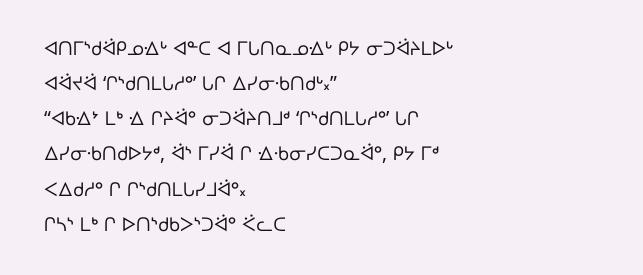ᐊᑎᒥᔅᑯᐛᑭᓄᐎᒡ ᐊᓐᑕ ᐊ ᒥᒐᑎᓇᓄᐎᒡ ᑭᔭ ᓂᑐᐛᔨᒪᐅᒡ ᐊᐛᔪᐛ ‘ᒋᔅᑯᑎᒪᒐᓱᐤ’ ᒐᒋ ᐃᓯᓂᐧᑲᑎᑯᒡ᙮”
“ᐊᑲᐎᔾ ᒪᒃ ᐎ ᒋᔨᐛᐤ ᓂᑐᐛᔨᑎᒧᒄ ‘ᒋᔅᑯᑎᒪᒐᓱᐤ’ ᒐᒋ ᐃᓯᓂᐧᑲᑎᑯᐅᔭᒄ, ᐛᔅ ᒥᓯᐛ ᒋ ᐎᐧᑲᓂᓯᑕᑐᓇᐛᐤ, ᑭᔭ ᒥᒄ ᐸᐃᑯᓱᐤ ᒋ ᒋᔅᑯᑎᒪᒐᓯᒧᐛᐤ᙮
ᒋᓴᔅ ᒪᒃ ᒋ ᐅᑎᔅᑯᑲᐳᔅᑐᐛᐤ ᑈᓚᑕ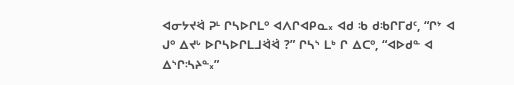ᐊᓂᔭᔪᐛ ᕈᒻ ᒋᓴᐅᒋᒪᐤ ᐊᐱᒋᐊᑭᓇ᙮ ᐊᑯ ᒂ ᑯᒂᒋᒥᑯᑦ, “ᒋᔾ ᐊ ᒍᐤ ᐃᔪᒡ ᐅᒋᓴᐅᒋᒪᒧᐛᐛ ?” ᒋᓴᔅ ᒪᒃ ᒋ ᐃᑕᐤ, “ᐊᐅᑯᓐ ᐊ ᐃᔅᒋᔄᔨᓐ᙮”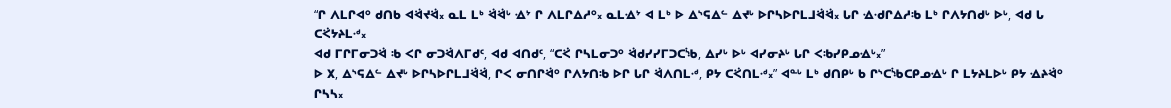“ᒋ ᐱᒪᒋᐊᐤ ᑯᑎᑲ ᐊᐛᔪᐛ᙮ ᓇᒪ ᒪᒃ ᐛᐛᒡ ᐎᔾ ᒋ ᐱᒪᒋᐃᓱᐤ᙮ ᓇᒪᐎᔾ ᐊ ᒪᒃ ᐅ ᐃᔅᕋᐃᓪ ᐃᔪᒡ ᐅᒋᓴᐅᒋᒪᒧᐛᐛ᙮ ᒐᒋ ᐎᐧᑯᒋᐃᓱᒂ ᒪᒃ ᒋᐱᔭᑎᑯᒡ ᐅᒡ, ᐊᑯ ᒐ ᑕᑈᔭᔨᒪᐧᒄ᙮
ᐊᑯ ᒥᒋᒥᓂᑐᐛ ᒂ ᐸᒋ ᓂᑐᐛᐱᒥᑯᑦ, ᐊᑯ ᐊᑎᑯᑦ, “ᑕᑈ ᒋᓴᒪᓂᑐᐤ ᐛᑯᓯᓯᒥᑐᑕᔎ, ᐃᓯᒡ ᐅᒡ ᐊᓯᓂᔨᒡ ᒐᒋ ᐸᒂᓯᑭᓄᐎᒡ᙮”
ᐅ ᙭, ᐃᔅᕋᐃᓪ ᐃᔪᒡ ᐅᒋᓴᐅᒋᒪᒧᐛᐛ, ᒋᐸ ᓂᑎᒋᐛᐤ ᒋᐱᔭᑎᒂ ᐅᒋ ᒐᒋ ᐛᐱᑎᒪᐧᒄ, ᑭᔭ ᑕᑈᑎᒪᐧᒄ᙮” ᐊᓐᒡ ᒪᒃ ᑯᑎᑭᒡ ᑲ ᒋᔅᑕᔎᑕᑭᓄᐎᒡ ᒋ ᒪᔭᔨᒪᐅᒡ ᑭᔭ ᐎᔨᐛᐤ ᒋᓴᓴ᙮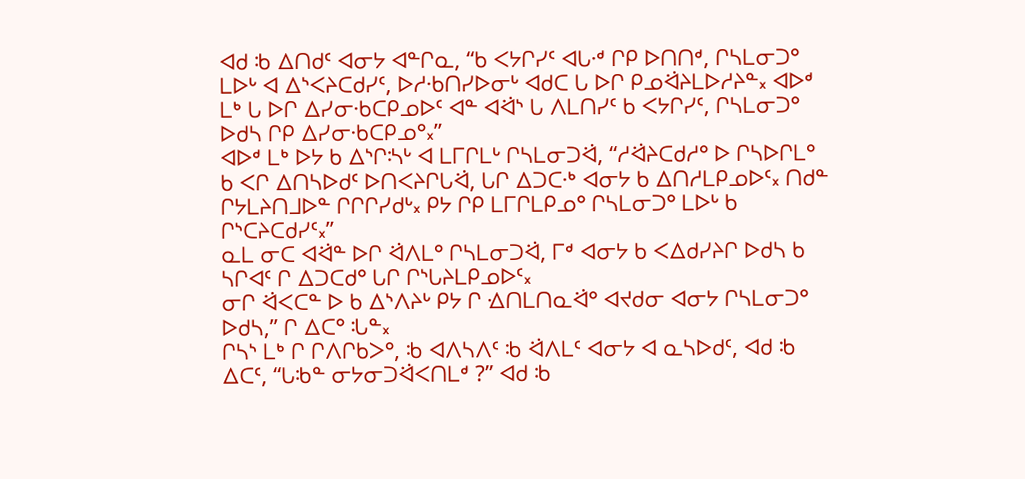ᐊᑯ ᒂ ᐃᑎᑯᑦ ᐊᓂᔭ ᐊᓐᒋᓇ, “ᑲ ᐸᔭᒋᓯᑦ ᐊᒐᐧᒄ ᒋᑭ ᐅᑎᑎᒄ, ᒋᓴᒪᓂᑐᐤ ᒪᐅᒡ ᐊ ᐃᔅᐸᔨᑕᑯᓯᑦ, ᐅᓱᐧᑲᑎᓯᐅᓂᒡ ᐊᑯᑕ ᒐ ᐅᒋ ᑭᓄᐛᔨᒪᐅᓱᔨᓐ᙮ ᐊᐅᒄ ᒪᒃ ᒐ ᐅᒋ ᐃᓯᓂᐧᑲᑕᑭᓄᐅᑦ ᐊᓐ ᐊᐛᔅ ᒐ ᐱᒪᑎᓯᑦ ᑲ ᐸᔭᒋᓯᑦ, ᒋᓴᒪᓂᑐᐤ ᐅᑯᓴ ᒋᑭ ᐃᓯᓂᐧᑲᑕᑭᓄᐤ᙮”
ᐊᐅᒄ ᒪᒃ ᐅᔭ ᑲ ᐃᔅᒋᔄᒡ ᐊ ᒪᒥᒋᒪᒡ ᒋᓴᒪᓂᑐᐛ, “ᓱᐛᔨᑕᑯᓱᐤ ᐅ ᒋᓴᐅᒋᒪᐤ ᑲ ᐸᒋ ᐃᑎᓴᐅᑯᑦ ᐅᑎᐸᔨᒋᒐᐛ, ᒐᒋ ᐃᑐᑕᐧᒃ ᐊᓂᔭ ᑲ ᐃᑎᓱᒪᑭᓄᐅᑦ᙮ ᑎᑯᓐ ᒋᔭᒪᔨᑎᒧᐅᓐ ᒋᒋᒋᓯᑯᒡ᙮ ᑭᔭ ᒋᑭ ᒪᒥᒋᒪᑭᓄᐤ ᒋᓴᒪᓂᑐᐤ ᒪᐅᒡ ᑲ ᒋᔅᑕᔨᑕᑯᓯᑦ᙮”
ᓇᒪ ᓂᑕ ᐊᐛᓐ ᐅᒋ ᐛᐱᒪᐤ ᒋᓴᒪᓂᑐᐛ, ᒥᒄ ᐊᓂᔭ ᑲ ᐸᐃᑯᓯᔨᒋ ᐅᑯᓴ ᑲ ᓴᒋᐊᑦ ᒋ ᐃᑐᑕᑯᐤ ᒐᒋ ᒋᔅᒐᔨᒪᑭᓄᐅᑦ᙮
ᓂᒋ ᐛᐸᑕᓐ ᐅ ᑲ ᐃᔅᐱᔨᒡ ᑭᔭ ᒋ ᐎᑎᒪᑎᓇᐛᐤ ᐊᔪᑯᓂ ᐊᓂᔭ ᒋᓴᒪᓂᑐᐤ ᐅᑯᓴ,” ᒋ ᐃᑕᐤ ᒠᓐ᙮
ᒋᓴᔅ ᒪᒃ ᒋ ᒋᐱᒋᑲᐳᐤ, ᒂ ᐊᐱᓴᐱᑦ ᒂ ᐛᐱᒪᑦ ᐊᓂᔭ ᐊ ᓇᓴᐅᑯᑦ, ᐊᑯ ᒂ ᐃᑕᑦ, “ᒐᒂᓐ ᓂᔭᓂᑐᐛᐸᑎᒪᒄ ?” ᐊᑯ ᒂ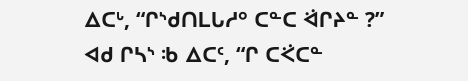ᐃᑕᒡ, “ᒋᔅᑯᑎᒪᒐᓱᐤ ᑕᓐᑕ ᐛᒋᔨᓐ ?”
ᐊᑯ ᒋᓴᔅ ᒂ ᐃᑕᑦ, “ᒋ ᑕᑈᑕᓐ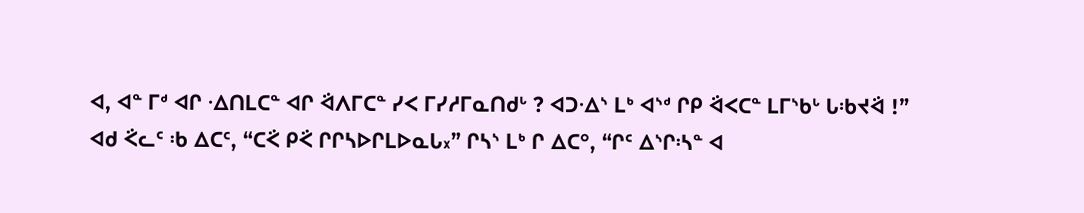ᐊ, ᐊᓐ ᒥᒄ ᐊᒋ ᐎᑎᒪᑕᓐ ᐊᒋ ᐛᐱᒥᑕᓐ ᓯᐸ ᒥᓯᓱᒥᓇᑎᑯᒡ ? ᐊᑐᐎᔅ ᒪᒃ ᐊᔅᒄ ᒋᑭ ᐛᐸᑕᓐ ᒪᒥᔅᑲᒡ ᒐᒂᔪᐛ !”
ᐊᑯ ᑈᓚᑦ ᒂ ᐃᑕᑦ, “ᑕᑈ ᑭᑈ ᒋᒋᓴᐅᒋᒪᐅᓇᒐ᙮” ᒋᓴᔅ ᒪᒃ ᒋ ᐃᑕᐤ, “ᒋᑦ ᐃᔅᒋᔄᓐ ᐊ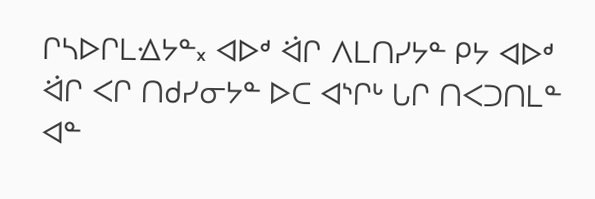ᒋᓴᐅᒋᒪᐎᔭᓐ᙮ ᐊᐅᒄ ᐛᒋ ᐱᒪᑎᓯᔭᓐ ᑭᔭ ᐊᐅᒄ ᐛᒋ ᐸᒋ ᑎᑯᓯᓂᔭᓐ ᐅᑕ ᐊᔅᒋᒡ ᒐᒋ ᑎᐸᑐᑎᒪᓐ ᐊᓐ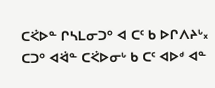ᑕᑈᐅᓐ ᒋᓴᒪᓂᑐᐤ ᐊ ᑕᑦ ᑲ ᐅᒋᐱᔨᒡ᙮ ᑕᑐᐤ ᐊᐛᓐ ᑕᑈᐅᓂᒡ ᑲ ᑕᑦ ᐊᐅᒄ ᐊᓐ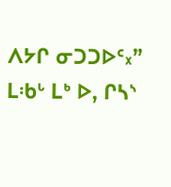ᐱᔭᒋ ᓂᑐᑐᐅᑦ᙮”
ᒪᒂᒡ ᒪᒃ ᐅ, ᒋᓴᔅ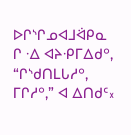ᐅᒋᔅᒋᓄᐊᒧᐛᑭᓇ ᒋ ᐎ ᐊᔨᐧᑭᒥᐃᑯᐤ, “ᒋᔅᑯᑎᒪᒐᓱᐤ, ᒥᒋᓱᐤ,” ᐊ ᐃᑎᑯᑦ᙮